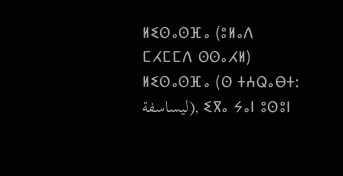ⵍⵉⵙⴰⵙⴼⴰ (ⵓⵍⴰⴷ ⵎⵃⵎⵎⴷ ⵙⵙⴰⵃⵍ)
ⵍⵉⵙⴰⵙⴼⴰ (ⵙ ⵜⵄⵕⴰⴱⵜ: ليساسفة), ⵉⴳⴰ ⵢⴰⵏ ⵓⵙⵓⵏ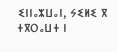ⵉⵏⵏⴰⵣⵡⴰⵏ, ⵢⵉⵍⵉ ⴳ ⵜⴳⵔⴰⵡⵜ ⵏ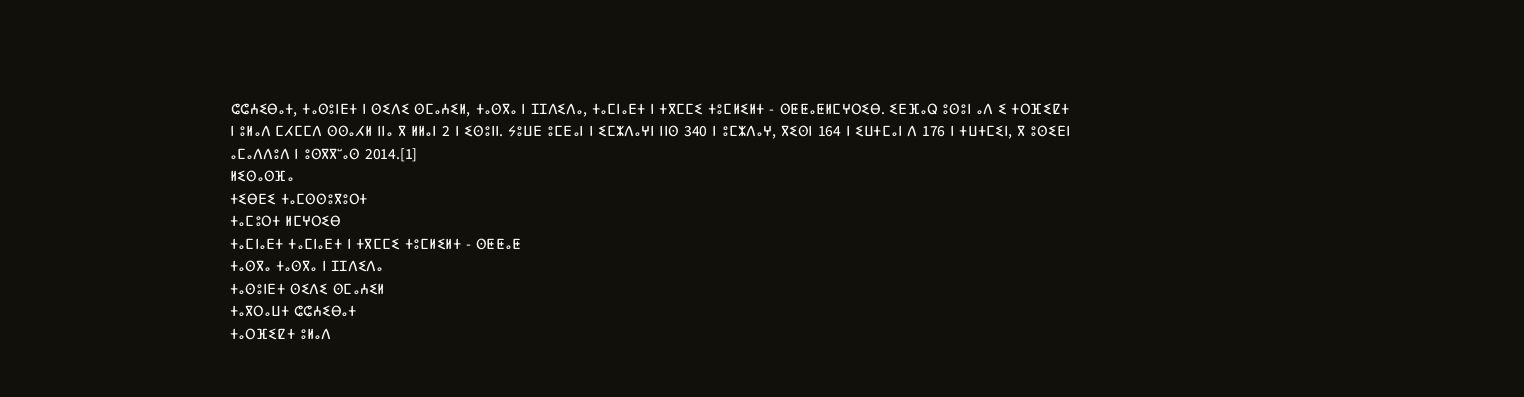ⵛⵛⵄⵉⴱⴰⵜ, ⵜⴰⵙⵓⵏⴹⵜ ⵏ ⵙⵉⴷⵉ ⵙⵎⴰⵄⵉⵍ, ⵜⴰⵙⴳⴰ ⵏ ⵊⵊⴷⵉⴷⴰ, ⵜⴰⵎⵏⴰⴹⵜ ⵏ ⵜⴳⵎⵎⵉ ⵜⵓⵎⵍⵉⵍⵜ - ⵙⵟⵟⴰⵟⵍⵎⵖⵔⵉⴱ. ⵉⴹⴼⴰⵕ ⵓⵙⵓⵏ ⴰⴷ ⵉ ⵜⵔⴼⵉⵇⵜ ⵏ ⵓⵍⴰⴷ ⵎⵃⵎⵎⴷ ⵙⵙⴰⵃⵍ ⵏⵏⴰ ⴳ ⵍⵍⴰⵏ 2 ⵏ ⵉⵙⵓⵏⵏ. ⵢⵓⵡⴹ ⵓⵎⴹⴰⵏ ⵏ ⵉⵎⵣⴷⴰⵖⵏ ⵏⵏⵙ 340 ⵏ ⵓⵎⵣⴷⴰⵖ, ⴳⵉⵙⵏ 164 ⵏ ⵉⵡⵜⵎⴰⵏ ⴷ 176 ⵏ ⵜⵡⵜⵎⵉⵏ, ⴳ ⵓⵙⵉⴹⵏ ⴰⵎⴰⴷⴷⵓⴷ ⵏ ⵓⵙⴳⴳⵯⴰⵙ 2014.[1]
ⵍⵉⵙⴰⵙⴼⴰ
ⵜⵉⴱⴹⵉ ⵜⴰⵎⵙⵙⵓⴳⵓⵔⵜ
ⵜⴰⵎⵓⵔⵜ ⵍⵎⵖⵔⵉⴱ
ⵜⴰⵎⵏⴰⴹⵜ ⵜⴰⵎⵏⴰⴹⵜ ⵏ ⵜⴳⵎⵎⵉ ⵜⵓⵎⵍⵉⵍⵜ - ⵙⵟⵟⴰⵟ
ⵜⴰⵙⴳⴰ ⵜⴰⵙⴳⴰ ⵏ ⵊⵊⴷⵉⴷⴰ
ⵜⴰⵙⵓⵏⴹⵜ ⵙⵉⴷⵉ ⵙⵎⴰⵄⵉⵍ
ⵜⴰⴳⵔⴰⵡⵜ ⵛⵛⵄⵉⴱⴰⵜ
ⵜⴰⵔⴼⵉⵇⵜ ⵓⵍⴰⴷ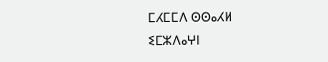ⵎⵃⵎⵎⴷ ⵙⵙⴰⵃⵍ
ⵉⵎⵣⴷⴰⵖⵏ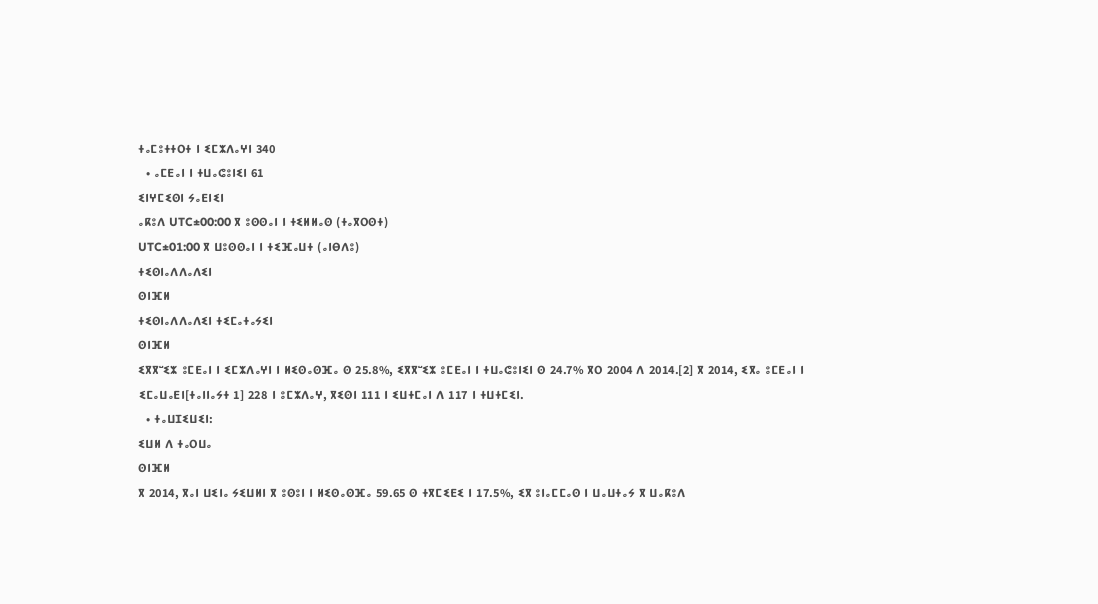ⵜⴰⵎⵓⵜⵜⵔⵜ ⵏ ⵉⵎⵣⴷⴰⵖⵏ 340
  • ⴰⵎⴹⴰⵏ ⵏ ⵜⵡⴰⵛⵓⵏⵉⵏ 61
ⵉⵏⵖⵎⵉⵙⵏ ⵢⴰⴹⵏⵉⵏ
ⴰⴽⵓⴷ UTC±00:00 ⴳ ⵓⵙⵙⴰⵏ ⵏ ⵜⵉⵍⵍⴰⵙ (ⵜⴰⴳⵔⵙⵜ)
UTC±01:00 ⴳ ⵡⵓⵙⵙⴰⵏ ⵏ ⵜⵉⴼⴰⵡⵜ (ⴰⵏⴱⴷⵓ)
ⵜⵉⵙⵏⴰⴷⴷⴰⴷⵉⵏ
ⵙⵏⴼⵍ
ⵜⵉⵙⵏⴰⴷⴷⴰⴷⵉⵏ ⵜⵉⵎⴰⵜⴰⵢⵉⵏ
ⵙⵏⴼⵍ
ⵉⴳⴳⵯⵉⵣ ⵓⵎⴹⴰⵏ ⵏ ⵉⵎⵣⴷⴰⵖⵏ ⵏ ⵍⵉⵙⴰⵙⴼⴰ ⵙ 25.8%, ⵉⴳⴳⵯⵉⵣ ⵓⵎⴹⴰⵏ ⵏ ⵜⵡⴰⵛⵓⵏⵉⵏ ⵙ 24.7% ⴳⵔ 2004 ⴷ 2014.[2] ⴳ 2014, ⵉⴳⴰ ⵓⵎⴹⴰⵏ ⵏ ⵉⵎⴰⵡⴰⴹⵏ[ⵜⴰⵏⵏⴰⵢⵜ 1] 228 ⵏ ⵓⵎⵣⴷⴰⵖ, ⴳⵉⵙⵏ 111 ⵏ ⵉⵡⵜⵎⴰⵏ ⴷ 117 ⵏ ⵜⵡⵜⵎⵉⵏ.
  • ⵜⴰⵡⵊⵉⵡⵉⵏ:
ⵉⵡⵍ ⴷ ⵜⴰⵔⵡⴰ
ⵙⵏⴼⵍ
ⴳ 2014, ⴳⴰⵏ ⵡⵉⵏⴰ ⵢⵉⵡⵍⵏ ⴳ ⵓⵙⵓⵏ ⵏ ⵍⵉⵙⴰⵙⴼⴰ 59.65 ⵙ ⵜⴳⵎⵉⴹⵉ ⵏ 17.5%, ⵉⴳ ⵓⵏⴰⵎⵎⴰⵙ ⵏ ⵡⴰⵡⵜⴰⵢ ⴳ ⵡⴰⴽⵓⴷ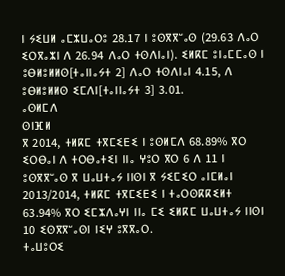ⵏ ⵢⵉⵡⵍ ⴰⵎⵣⵡⴰⵔⵓ 28.17 ⵏ ⵓⵙⴳⴳⵯⴰⵙ (29.63 ⴷⴰⵔ ⵉⵔⴳⴰⵣⵏ ⴷ 26.94 ⴷⴰⵔ ⵜⵙⴷⵏⴰⵏ). ⵉⵍⴽⵎ ⵓⵏⴰⵎⵎⴰⵙ ⵏ ⵓⴱⵍⵓⵍⵍⵙ[ⵜⴰⵏⵏⴰⵢⵜ 2] ⴷⴰⵔ ⵜⵙⴷⵏⴰⵏ 4.15, ⴷ ⵓⴱⵍⵓⵍⵍⵙ ⵉⵎⴷⵏ[ⵜⴰⵏⵏⴰⵢⵜ 3] 3.01.
ⴰⵙⵍⵎⴷ
ⵙⵏⴼⵍ
ⴳ 2014, ⵜⵍⴽⵎ ⵜⴳⵎⵉⴹⵉ ⵏ ⵓⵙⵍⵎⴷ 68.89% ⴳⵔ ⵉⵔⴱⴰⵏ ⴷ ⵜⵔⴱⴰⵜⵉⵏ ⵏⵏⴰ ⵖⵓⵔ ⴳⵔ 6 ⴷ 11 ⵏ ⵓⵙⴳⴳⵯⴰⵙ ⴳ ⵡⴰⵡⵜⴰⵢ ⵏⵏⵙⵏ ⴳ ⵢⵉⵎⵉⵔ ⴰⵏⵎⵍⴰⵏ 2013/2014, ⵜⵍⴽⵎ ⵜⴳⵎⵉⴹⵉ ⵏ ⵜⴰⵔⵙⴽⴽⵉⵍⵜ 63.94% ⴳⵔ ⵉⵎⵣⴷⴰⵖⵏ ⵏⵏⴰ ⵎⵉ ⵉⵍⴽⵎ ⵡⴰⵡⵜⴰⵢ ⵏⵏⵙⵏ 10 ⵉⵙⴳⴳⵯⴰⵙⵏ ⵏⵉⵖ ⵓⴳⴳⴰⵔ.
ⵜⴰⵡⵓⵔⵉ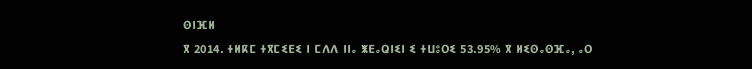ⵙⵏⴼⵍ
ⴳ 2014. ⵜⵍⴽⵎ ⵜⴳⵎⵉⴹⵉ ⵏ ⵎⴷⴷ ⵏⵏⴰ ⵥⴹⴰⵕⵏⵉⵏ ⵉ ⵜⵡⵓⵔⵉ 53.95% ⴳ ⵍⵉⵙⴰⵙⴼⴰ, ⴰⵔ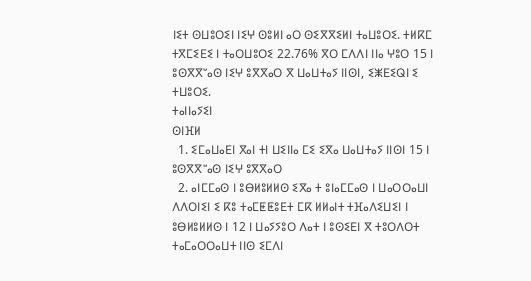ⵏⵉⵜ ⵙⵡⵓⵔⵉⵏ ⵏⵉⵖ ⵙⵓⵍⵏ ⴰⵔ ⵙⵉⴳⴳⵉⵍⵏ ⵜⴰⵡⵓⵔⵉ. ⵜⵍⴽⵎ ⵜⴳⵎⵉⴹⵉ ⵏ ⵜⴰⵔⵡⵓⵔⵉ 22.76% ⴳⵔ ⵎⴷⴷⵏ ⵏⵏⴰ ⵖⵓⵔ 15 ⵏ ⵓⵙⴳⴳⵯⴰⵙ ⵏⵉⵖ ⵓⴳⴳⴰⵔ ⴳ ⵡⴰⵡⵜⴰⵢ ⵏⵏⵙⵏ, ⵉⵥⴹⵉⵕⵏ ⵉ ⵜⵡⵓⵔⵉ.
ⵜⴰⵏⵏⴰⵢⵉⵏ
ⵙⵏⴼⵍ
  1. ⵉⵎⴰⵡⴰⴹⵏ ⴳⴰⵏ ⵜⵏ ⵡⵉⵏⵏⴰ ⵎⵉ ⵉⴳⴰ ⵡⴰⵡⵜⴰⵢ ⵏⵏⵙⵏ 15 ⵏ ⵓⵙⴳⴳⵯⴰⵙ ⵏⵉⵖ ⵓⴳⴳⴰⵔ
  2. ⴰⵏⵎⵎⴰⵙ ⵏ ⵓⴱⵍⵓⵍⵍⵙ ⵉⴳⴰ ⵜ ⵓⵏⴰⵎⵎⴰⵙ ⵏ ⵡⴰⵔⵔⴰⵡⵏ ⴷⴷⵔⵏⵉⵏ ⵉ ⴽⵓ ⵜⴰⵎⵟⵟⵓⴹⵜ ⵎⴽ ⵍⵍⴰⵏⵜ ⵜⴼⴰⴷⵉⵡⵉⵏ ⵏ ⵓⴱⵍⵓⵍⵍⵙ ⵏ 12 ⵏ ⵡⴰⵢⵢⵓⵔ ⴷⴰⵜ ⵏ ⵓⵙⵉⴹⵏ ⴳ ⵜⵓⵔⴷⵔⵜ ⵜⴰⵎⴰⵔⵔⴰⵡⵜ ⵏⵏⵙ ⵉⵎⴷⵏ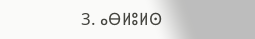3. ⴰⴱⵍⵓⵍⵙ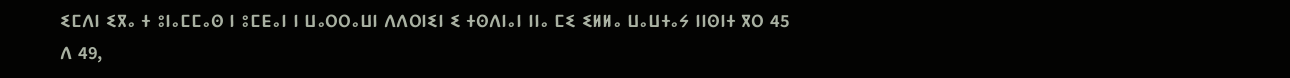ⵉⵎⴷⵏ ⵉⴳⴰ ⵜ ⵓⵏⴰⵎⵎⴰⵙ ⵏ ⵓⵎⴹⴰⵏ ⵏ ⵡⴰⵔⵔⴰⵡⵏ ⴷⴷⵔⵏⵉⵏ ⵉ ⵜⵙⴷⵏⴰⵏ ⵏⵏⴰ ⵎⵉ ⵉⵍⵍⴰ ⵡⴰⵡⵜⴰⵢ ⵏⵏⵙⵏⵜ ⴳⵔ 45 ⴷ 49,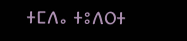ⵜⵎⴷⴰ ⵜⵓⴷⵔⵜ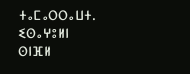ⵜⴰⵎⴰⵔⵔⴰⵡⵜ.
ⵉⵙⴰⵖⵓⵍⵏ
ⵙⵏⴼⵍ